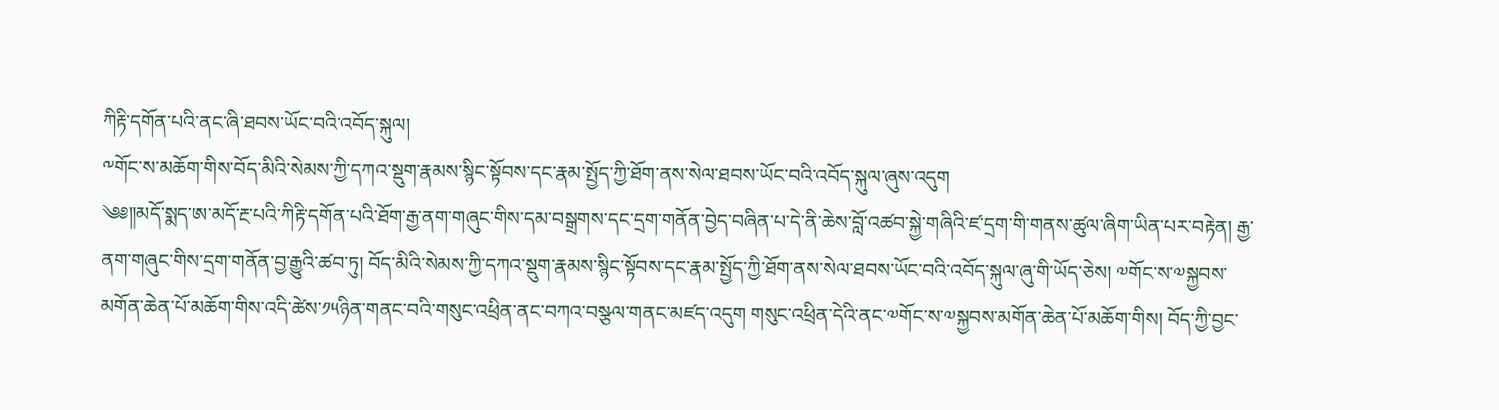ཀིརྟི་དགོན་པའི་ནང་ཞི་ཐབས་ཡོང་བའི་འབོད་སྐུལ།
༸གོང་ས་མཆོག་གིས་བོད་མིའི་སེམས་ཀྱི་དཀའ་སྡུག་རྣམས་སྙིང་སྟོབས་དང་རྣམ་སྤྱོད་ཀྱི་ཐོག་ནས་སེལ་ཐབས་ཡོང་བའི་འབོད་སྐུལ་ཞུས་འདུག
༄༅༎མདོ་སྨད་ཨ་མདོ་རྔ་པའི་ཀིརྟི་དགོན་པའི་ཐོག་རྒྱ་ནག་གཞུང་གིས་དམ་བསྒྲགས་དང་དྲག་གནོན་བྱེད་བཞིན་པ་དེ་ནི་ཆེས་བློ་འཚབ་སྐྱེ་གཞིའི་ཛ་དྲག་གི་གནས་ཚུལ་ཞིག་ཡིན་པར་བརྟེན། རྒྱ་ནག་གཞུང་གིས་དྲག་གནོན་བྱ་རྒྱུའི་ཚབ་ཏུ། བོད་མིའི་སེམས་ཀྱི་དཀའ་སྡུག་རྣམས་སྙིང་སྟོབས་དང་རྣམ་སྤྱོད་ཀྱི་ཐོག་ནས་སེལ་ཐབས་ཡོང་བའི་འབོད་སྐུལ་ཞུ་གི་ཡོད་ཅེས། ༧གོང་ས་༧སྐྱབས་མགོན་ཆེན་པོ་མཆོག་གིས་འདི་ཚེས་༡༥ཉིན་གནང་བའི་གསུང་འཕྲིན་ནང་བཀའ་བསྩལ་གནང་མཛད་འདུག གསུང་འཕྲིན་དེའི་ནང་༧གོང་ས་༧སྐྱབས་མགོན་ཆེན་པོ་མཆོག་གིས། བོད་ཀྱི་བྱང་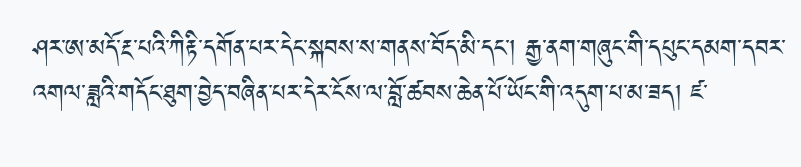ཤར་ཨ་མདོ་རྔ་པའི་ཀིརྟི་དགོན་པར་དེང་སྐབས་ས་གནས་བོད་མི་དང་། རྒྱ་ནག་གཞུང་གི་དཔུང་དམག་དབར་འགལ་ཟླའི་གདོང་ཐུག་བྱེད་བཞིན་པར་དེར་ངོས་ལ་བློ་ཚབས་ཆེན་པོ་ཡོང་གི་འདུག་པ་མ་ཟད། ཛ་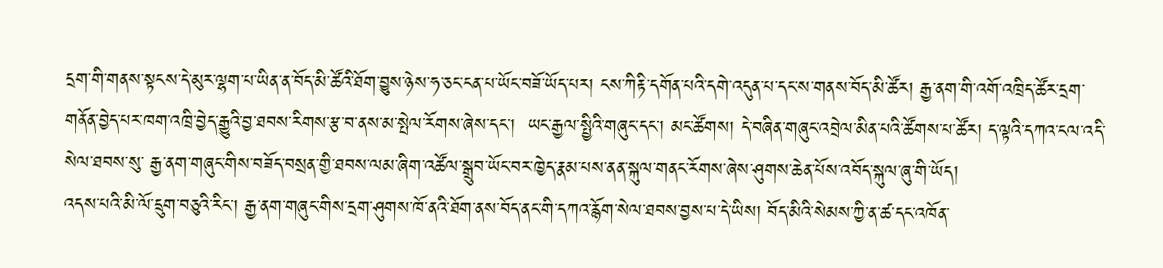དྲག་གི་གནས་སྟངས་དེ་མུར་ལྷག་པ་ཡིན་ན་བོད་མི་ཚོའི་ཐོག་བྱུས་ཉེས་ཧ་ཅང་ངན་པ་ཡོང་བཟོ་ཡོད་པར། ངས་ཀིརྟི་དགོན་པའི་དགེ་འདུན་པ་དང་ས་གནས་བོད་མི་ཚོར། རྒྱ་ནག་གི་འགོ་འཁྲིད་ཚོར་དྲག་གནོན་བྱེད་པར་ཁག་འཁྲི་བྱེད་རྒྱུའི་བྱ་ཐབས་རིགས་རྩ་བ་ནས་མ་སྤེལ་རོགས་ཞེས་དང་།  ཡང་རྒྱལ་སྤྱིའི་གཞུང་དང་། མང་ཚོགས། དེ་བཞིན་གཞུང་འབྲེལ་མིན་པའི་ཚོགས་པ་ཚོར། ད་ལྟའི་དཀའ་ངལ་འདི་སེལ་ཐབས་སུ་ རྒྱ་ནག་གཞུང་གིས་བཟོད་བསྲན་གྱི་ཐབས་ལམ་ཞིག་འཚོལ་སྒྲུབ་ཡོང་བར་ཁྱེད་རྣམ་པས་ནན་སྐུལ་གནང་རོགས་ཞེས་ཤུགས་ཆེན་པོས་འབོད་སྐུལ་ཞུ་གི་ཡོད།
འདས་པའི་མི་ལོ་དྲུག་བཅུའི་རིང་། རྒྱ་ནག་གཞུང་གིས་དྲག་ཤུགས་ཁོ་ནའི་ཐོག་ནས་བོད་ནང་གི་དཀའ་རྙོག་སེལ་ཐབས་བྱས་པ་དེ་ཡིས། བོད་མིའི་སེམས་ཀྱི་ན་ཚ་དང་འཁོན་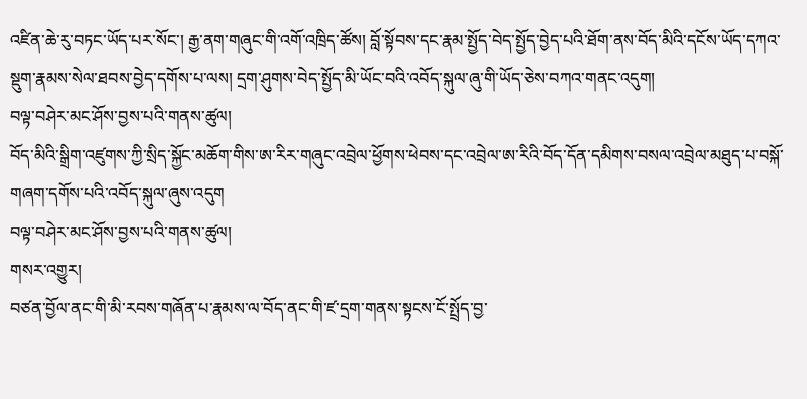འཛིན་ཆེ་རུ་བཏང་ཡོད་པར་སོང་། རྒྱ་ནག་གཞུང་གི་འགོ་འཁྲིད་ཚོས། བློ་སྟོབས་དང་རྣམ་སྤྱོད་བེད་སྤྱོད་བྱེད་པའི་ཐོག་ནས་བོད་མིའི་དངོས་ཡོད་དཀའ་སྡུག་རྣམས་སེལ་ཐབས་བྱེད་དགོས་པ་ལས། དྲག་ཤུགས་བེད་སྤྱོད་མི་ཡོང་བའི་འབོད་སྐུལ་ཞུ་གི་ཡོད་ཅེས་བཀའ་གནང་འདུག།
བལྟ་བཤེར་མང་ཤོས་བྱས་པའི་གནས་ཚུལ།
བོད་མིའི་སྒྲིག་འཛུགས་ཀྱི་སྲིད་སྐྱོང་མཆོག་གིས་ཨ་རིར་གཞུང་འབྲེལ་ཕྱོགས་ཕེབས་དང་འབྲེལ་ཨ་རིའི་བོད་དོན་དམིགས་བསལ་འབྲེལ་མཐུད་པ་བསྐོ་གཞག་དགོས་པའི་འབོད་སྐུལ་ཞུས་འདུག
བལྟ་བཤེར་མང་ཤོས་བྱས་པའི་གནས་ཚུལ།
གསར་འགྱུར།
བཙན་བྱོལ་ནང་གི་མི་རབས་གཞོན་པ་རྣམས་ལ་བོད་ནང་གི་ཛ་དྲག་གནས་སྟངས་ངོ་སྤྲོད་བྱ་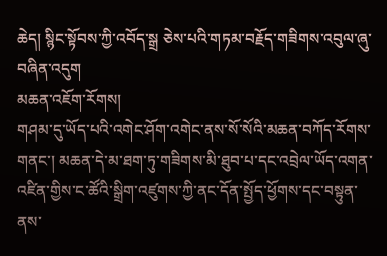ཆེད། སྙིང་སྟོབས་ཀྱི་འབོད་སྒྲ ཅེས་པའི་གཏམ་བརྗོད་གཟིགས་འབུལ་ཞུ་བཞིན་འདུག
མཆན་འཇོག་རོགས།
གཤམ་དུ་ཡོད་པའི་འགེང་ཤོག་འགེང་ནས་སོ་སོའི་མཆན་བཀོད་རོགས་གནང་། མཆན་དེ་མ་ཐག་ཏུ་གཟིགས་མི་ཐུབ་པ་དང་འབྲེལ་ཡོད་འགན་འཛིན་གྱིས་ང་ཚོའི་སྒྲིག་འཛུགས་ཀྱི་ནང་དོན་སྤྱོད་ཕྱོགས་དང་བསྟུན་ནས་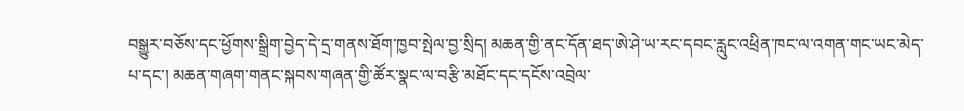བསྒྱུར་བཅོས་དང་ཕྱོགས་སྒྲིག་བྱེད་དེ་དྲ་གནས་ཐོག་ཁྱབ་སྤེལ་བྱ་སྲིད། མཆན་གྱི་ནང་དོན་ཐད་ཨེ་ཤེ་ཡ་རང་དབང་རླུང་འཕྲིན་ཁང་ལ་འགན་གང་ཡང་མེད་པ་དང་། མཆན་གཞག་གནང་སྐབས་གཞན་གྱི་ཚོར་སྣང་ལ་བརྩི་མཐོང་དང་དངོས་འབྲེལ་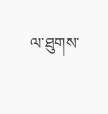ལ་ཐུགས་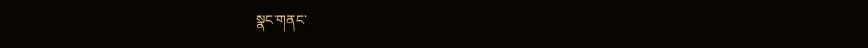སྣང་གནང་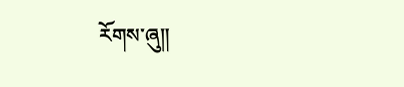རོགས་ཞུ༎